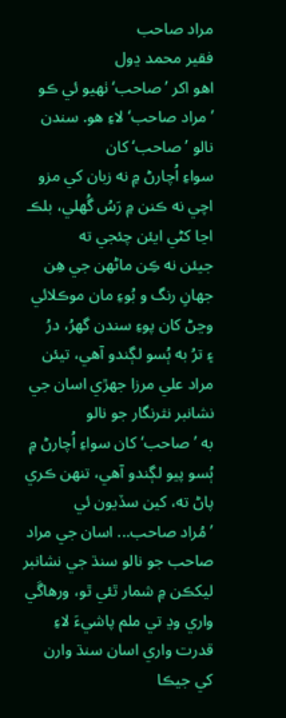مراد صاحب
فقير محمد ڍول
اهو اکر ’صاحب‘ ٺهيو ئي ڪو ’مراد صاحب‘ لاءِ هو. سندن نالو ’صاحب‘ کان
سواءِ اُچارڻ ۾ نه زبان کي مزو اچي نه ڪنن ۾ رَسُ گُهلي، بلڪ اڃا کڻي ايئن چئجي ته
جيئن نه ڪِن ماڻهن جي هِن جهانِ رنگ و بُوءِ مان موڪلائي وڃڻ کان پوءِ سندن گهرُ، درُ
۽ ترُ به ٻُسو لڳندو آهي، تيئن مراد علي مرزا جهڙي اسان جي نشانبر نثرنگار جو نالو
به ’صاحب‘ کان سواءِ اُچارڻ ۾ ٻُسو پيو لڳندو آهي، تنهن ڪري پاڻ ته، کين سڏيون ئي
’مُراد صاحب... اسان جي مراد صاحب جو نالو سنڌ جي نشانبر ليکڪن ۾ شمار ٿئي ٿو، ورهاڱي
واري وڍ تي ملم پاشيءَ لاءِ قدرت واري اسان سنڌ وارن کي جيڪا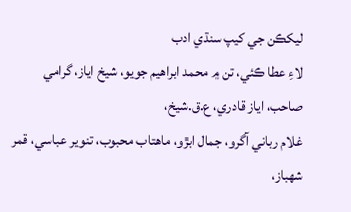ليکڪن جي کيپ سنڌي ادب
لاءِ عطا ڪئي، تن ۾ محمد ابراهيم جويو، شيخ اياز، گرامي صاحب، اياز قادري، ع.ق.شيخ،
غلام رباني آگرو، جمال ابڙو، ماهتاب محبوب، تنوير عباسي، قمر شهباز،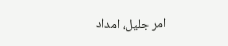امر جليل، امداد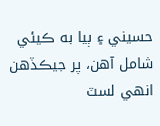حسيني ۽ ٻيا به ڪيئي شامل آهن، پر جيڪڏهن انهي لسٽ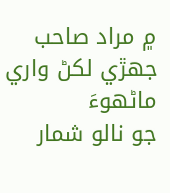۾ مراد صاحب جهڙي لکڻ واري ماڻهوءَ
جو نالو شمار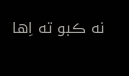نه ڪبو ته اِها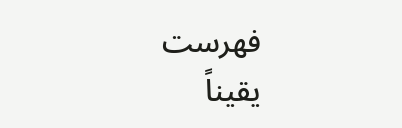فهرست يقيناً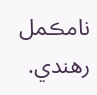نامڪمل رهندي.